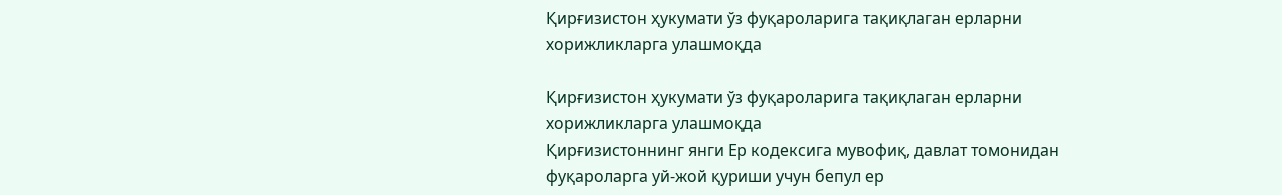Қирғизистон ҳукумати ўз фуқароларига тақиқлаган ерларни хорижликларга улашмоқда

Қирғизистон ҳукумати ўз фуқароларига тақиқлаган ерларни хорижликларга улашмоқда
Қирғизистоннинг янги Ер кодексига мувофиқ, давлат томонидан фуқароларга уй-жой қуриши учун бепул ер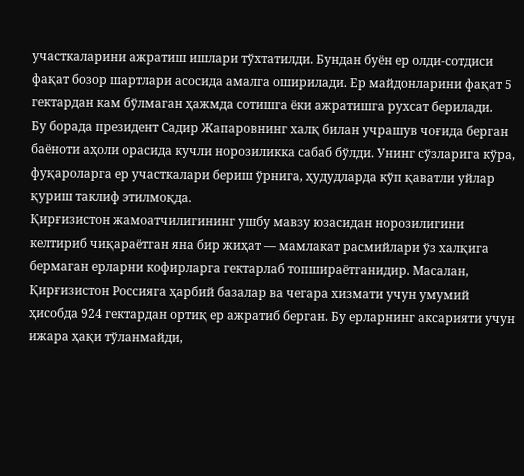участкаларини ажратиш ишлари тўхтатилди. Бундан буён ер олди-сотдиси фақат бозор шартлари асосида амалга оширилади. Ер майдонларини фақат 5 гектардан кам бўлмаган ҳажмда сотишга ёки ажратишга рухсат берилади.
Бу борада президент Садир Жапаровнинг халқ билан учрашув чоғида берган баёноти аҳоли орасида кучли норозиликка сабаб бўлди. Унинг сўзларига кўра, фуқароларга ер участкалари бериш ўрнига, ҳудудларда кўп қаватли уйлар қуриш таклиф этилмоқда.
Қирғизистон жамоатчилигининг ушбу мавзу юзасидан норозилигини келтириб чиқараётган яна бир жиҳат — мамлакат расмийлари ўз халқига бермаган ерларни кофирларга гектарлаб топшираётганидир. Масалан, Қирғизистон Россияга ҳарбий базалар ва чегара хизмати учун умумий ҳисобда 924 гектардан ортиқ ер ажратиб берган. Бу ерларнинг аксарияти учун ижара ҳақи тўланмайди,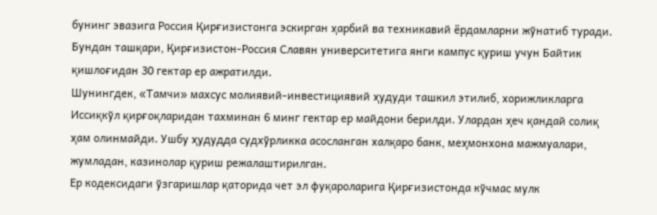бунинг эвазига Россия Қирғизистонга эскирган ҳарбий ва техникавий ёрдамларни жўнатиб туради. Бундан ташқари, Қирғизистон-Россия Славян университетига янги кампус қуриш учун Байтик қишлоғидан 30 гектар ер ажратилди.
Шунингдек, «Тамчи» махсус молиявий-инвестициявий ҳудуди ташкил этилиб, хорижликларга Иссиқкўл қирғоқларидан тахминан 6 минг гектар ер майдони берилди. Улардан ҳеч қандай солиқ ҳам олинмайди. Ушбу ҳудудда судхўрликка асосланган халқаро банк, меҳмонхона мажмуалари, жумладан, казинолар қуриш режалаштирилган.
Ер кодексидаги ўзгаришлар қаторида чет эл фуқароларига Қирғизистонда кўчмас мулк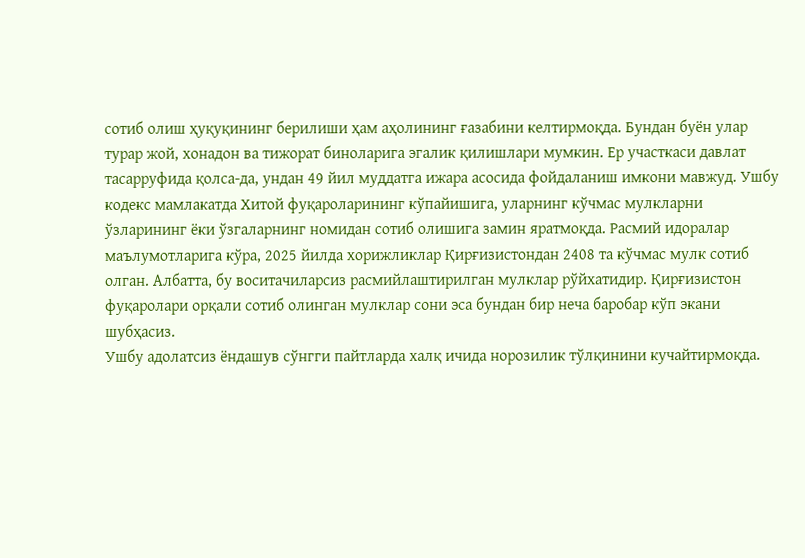сотиб олиш ҳуқуқининг берилиши ҳам аҳолининг ғазабини келтирмоқда. Бундан буён улар турар жой, хонадон ва тижорат биноларига эгалик қилишлари мумкин. Ер участкаси давлат тасарруфида қолса-да, ундан 49 йил муддатга ижара асосида фойдаланиш имкони мавжуд. Ушбу кодекс мамлакатда Хитой фуқароларининг кўпайишига, уларнинг кўчмас мулкларни ўзларининг ёки ўзгаларнинг номидан сотиб олишига замин яратмоқда. Расмий идоралар маълумотларига кўра, 2025 йилда хорижликлар Қирғизистондан 2408 та кўчмас мулк сотиб олган. Албатта, бу воситачиларсиз расмийлаштирилган мулклар рўйхатидир. Қирғизистон фуқаролари орқали сотиб олинган мулклар сони эса бундан бир неча баробар кўп экани шубҳасиз.
Ушбу адолатсиз ёндашув сўнгги пайтларда халқ ичида норозилик тўлқинини кучайтирмоқда.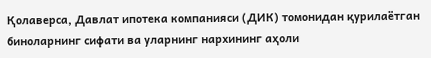Қолаверса, Давлат ипотека компанияси (ДИК) томонидан қурилаётган биноларнинг сифати ва уларнинг нархининг аҳоли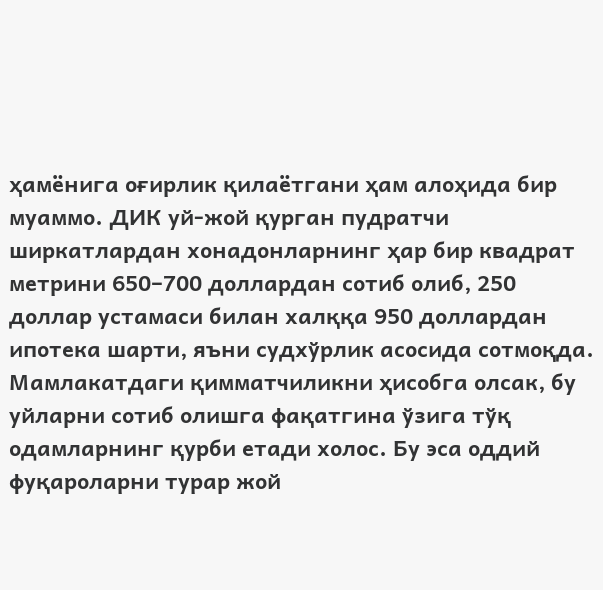ҳамёнига оғирлик қилаётгани ҳам алоҳида бир муаммо. ДИК уй-жой қурган пудратчи ширкатлардан хонадонларнинг ҳар бир квадрат метрини 650–700 доллардан сотиб олиб, 250 доллар устамаси билан халққа 950 доллардан ипотека шарти, яъни судхўрлик асосида сотмоқда. Мамлакатдаги қимматчиликни ҳисобга олсак, бу уйларни сотиб олишга фақатгина ўзига тўқ одамларнинг қурби етади холос. Бу эса оддий фуқароларни турар жой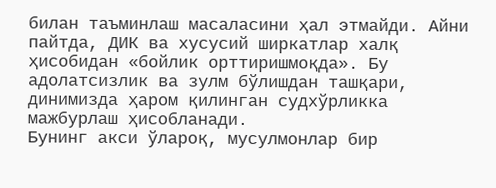билан таъминлаш масаласини ҳал этмайди. Айни пайтда, ДИК ва хусусий ширкатлар халқ ҳисобидан «бойлик орттиришмоқда». Бу адолатсизлик ва зулм бўлишдан ташқари, динимизда ҳаром қилинган судхўрликка мажбурлаш ҳисобланади.
Бунинг акси ўлароқ, мусулмонлар бир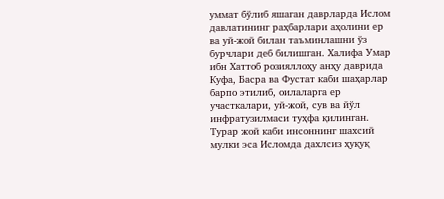уммат бўлиб яшаган даврларда Ислом давлатининг раҳбарлари аҳолини ер ва уй-жой билан таъминлашни ўз бурчлари деб билишган. Халифа Умар ибн Хаттоб розияллоҳу анҳу даврида Куфа, Басра ва Фустат каби шаҳарлар барпо этилиб, оилаларга ер участкалари, уй-жой, сув ва йўл инфратузилмаси туҳфа қилинган. Турар жой каби инсоннинг шахсий мулки эса Исломда дахлсиз ҳуқуқ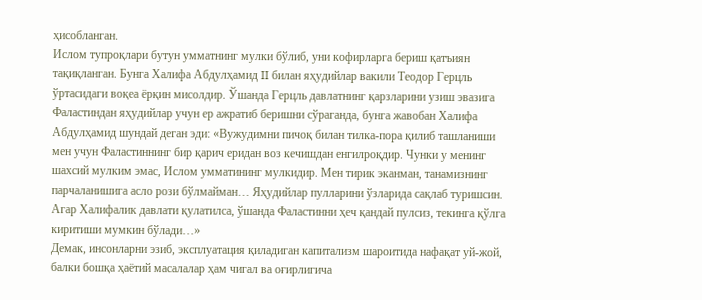ҳисобланган.
Ислом тупроқлари бутун умматнинг мулки бўлиб, уни кофирларга бериш қатъиян тақиқланган. Бунга Халифа Абдулҳамид II билан яҳудийлар вакили Теодор Герцль ўртасидаги воқеа ёрқин мисолдир. Ўшанда Герцль давлатнинг қарзларини узиш эвазига Фаластиндан яҳудийлар учун ер ажратиб беришни сўраганда, бунга жавобан Халифа Абдулҳамид шундай деган эди: «Вужудимни пичоқ билан тилка-пора қилиб ташланиши мен учун Фаластиннинг бир қарич еридан воз кечишдан енгилроқдир. Чунки у менинг шахсий мулким эмас, Ислом умматининг мулкидир. Мен тирик эканман, танамизнинг парчаланишига асло рози бўлмайман… Яҳудийлар пулларини ўзларида сақлаб туришсин. Агар Халифалик давлати қулатилса, ўшанда Фаластинни ҳеч қандай пулсиз, текинга қўлга киритиши мумкин бўлади…»
Демак, инсонларни эзиб, эксплуатация қиладиган капитализм шароитида нафақат уй-жой, балки бошқа ҳаётий масалалар ҳам чигал ва оғирлигича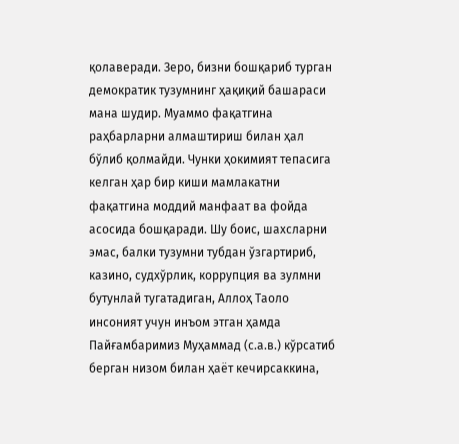қолаверади. Зеро, бизни бошқариб турган демократик тузумнинг ҳақиқий башараси мана шудир. Муаммо фақатгина раҳбарларни алмаштириш билан ҳал бўлиб қолмайди. Чунки ҳокимият тепасига келган ҳар бир киши мамлакатни фақатгина моддий манфаат ва фойда асосида бошқаради. Шу боис, шахсларни эмас, балки тузумни тубдан ўзгартириб, казино, судхўрлик, коррупция ва зулмни бутунлай тугатадиган, Аллоҳ Таоло инсоният учун инъом этган ҳамда Пайғамбаримиз Муҳаммад (с.а.в.) кўрсатиб берган низом билан ҳаёт кечирсаккина,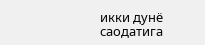икки дунё саодатига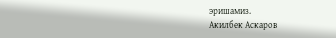эришамиз.
Акилбек Аскаров